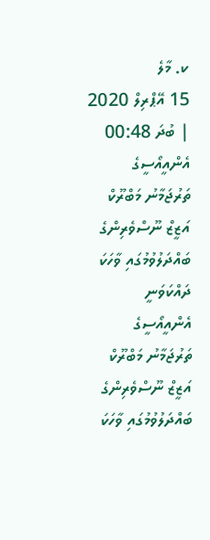ކ. މާލެ
15 އޭޕްރިލް 2020 | ބުދަ 00:48
އެންއީއޯސީގެ ތަރުޖަމާނު މަބްރޫކް އަޒީޒް ނޫސްވެރިންގެ ބައްދަލުވުމުގައި ވާހަކަ ދައްކަވަނީ
އެންއީއޯސީގެ ތަރުޖަމާނު މަބްރޫކް އަޒީޒް ނޫސްވެރިންގެ ބައްދަލުވުމުގައި ވާހަކަ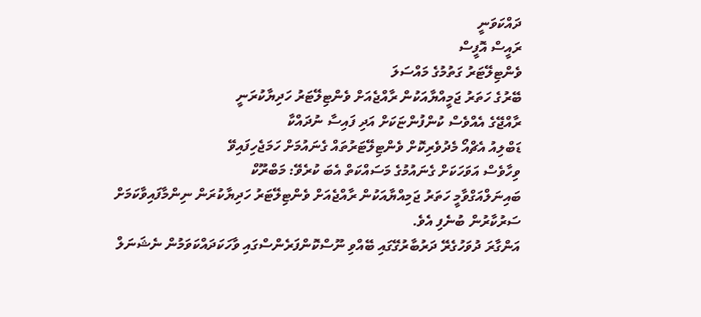ދައްކަވަނީ
ރައީސް އޮފީސް
ވެންޓިލޭޓަރު ގަތުމުގެ މައްސަލަ
ބޭރުގެ ހަތަރު ޖަމީއްޔާއަކުން ރާއްޖެއަށް ވެންޓިލޭޓަރު ހަދިޔާކުރަނީ
ރާއްޖޭގެ އެއްވެސް ކުންފުންޏަކަށް އަދި ފައިސާ ނުދައްކާ
ޑަބްލިއު އެޗްއޯ މެދުވެރިކޮށް ވެންޓިލޭޓަރުތައް ގެނައުމަށް ހަމަޖެހިފައިވޭ
ވިހާވެސް އަވަހަކަށް ގެނައުމުގެ މަސައްކަތް އެބަ ކުރެވޭ: މަބްރޫކް
ބައިނަލްއަގްވާމީ ހަތަރު ޖަމިއްޔާއަކުން ރާއްޖެއަށް ވެންޓިލޭޓަރު ހަދިޔާކުރަން ނިންމާފައިވާކަމަށް ސަރުކާރުން ބުނެފި އެވެ.
އަންގާރަ ދުވަހުގެރޭ ދަރުބާރުގޭގައި ބޭއްވި ނޫސްކޮންފަރެންސްގައި ވާހަކަދައްކަވަމުން ނެޝަނަލް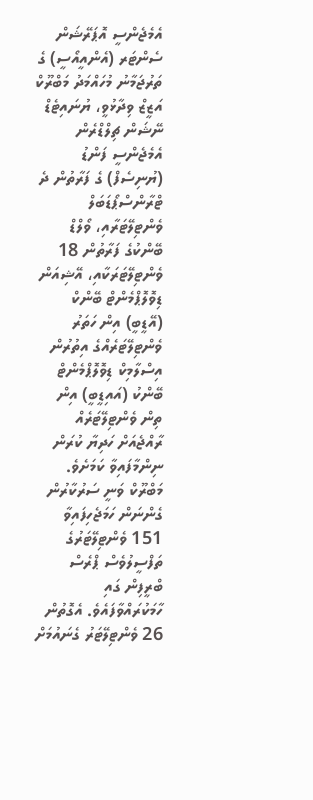އެމެޖެންސީ އޮޕަރޭޝަން ސެންޓަރ (އެންއީއޯސީ) ގެ ތަރުޖަމާނު މުހައްމަދު މަބްރޫކް އަޒީޒް ވިދާޅުވީ، ޔުނައިޓެޑް ނޭޝަން ޗިލްޑްރެން އެމެޖެންސީ ފަންޑު (ޔުނިސެފް) ގެ ފަރާތުން ދެ ޓްރާންސްޕޯޑަބަލް ވެންޓިލޭޓަރާއި، ވޯލްޑް ބޭންކުގެ ފަރާތުން 18 ވެންޓިލޭޓަރަކާއި، އޭޝިއަން ޑިވޮލޮޕްމެންޓް ބޭންކް (އޭޑީބީ) އިން ހަތަރު ވެންޓިލޭޓަރެއްގެ އިތުރުން އިސްލާމިކް ޑިވޮލޮޕްމެންޓް ބޭންކު (އައިޑީބީ) އިން ތިން ވެންޓިލޭޓަރެއް ރާއްޖެއަށް ހަދިޔާ ކުރަން ނިންމާފައިވާ ކަމަށެވެ.
މަބްރޫކް ވަނީ ސަރުކާރުން ގެންނަން ހަމަޖެހިފައިވާ 151 ވެންޓިލޭޓަރުގެ ތަފްސީލުވެސް ޕްރެސް ބްރީފިން ގައި ހާމަކުރައްވާފައެވެ. އެގޮތުން 26 ވެންޓިލޭޓަރު ގެނައުމަށް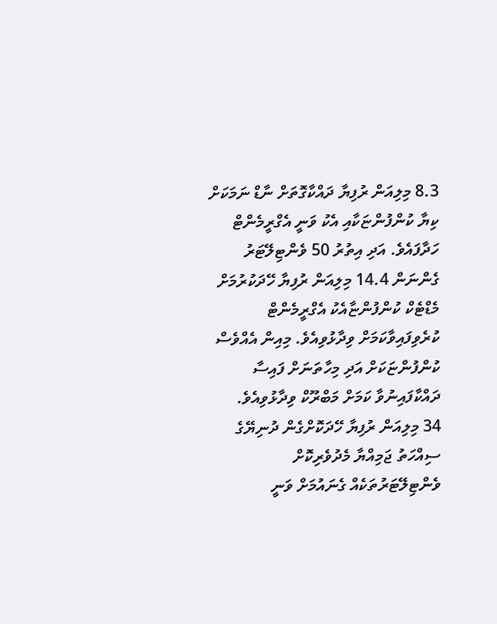8.3 މިލިއަން ރުފިޔާ ދައްކާގޮތަށް ނާޑް ނަމަކަށް ކިޔާ ކުންފުންޏަކާއި އެކު ވަނީ އެގްރީމެންޓް ހަދާފައެވެ. އަދި އިތުރު 50 ވެންޓިލޭޓަރު ގެންނަން 14.4 މިލިއަން ރުފިޔާ ހޭދަކުރުމަށް މެޑްޓެކް ކުންފުންޏާއެކު އެގްރީމެންޓް ކުރެވިފައިވާކަމަށް ވިދާޅުވިއެވެ. މިއިން އެއްވެސް ކުންފުންޏަކަށް އަދި މިހާތަނަށް ފައިސާ ދައްކާފައިނުވާ ކަމަށް މަބްރޫކް ވިދާޅުވިއެވެ.
34 މިލިއަން ރުފިޔާ ހޭދަކޮށްގެން ދުނިޔޭގެ ސިއްހަތު ޖަމިއްޔާ މެދުވެރިކޮށް ވެންޓިލޭޓަރުތަކެއް ގެނައުމަށް ވަނީ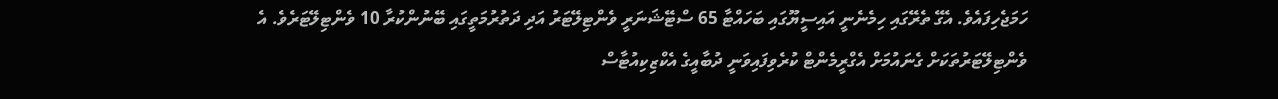ހަމަޖެހިފައެވެ. އެގޭ ތެރޭގައި ހިމެނެނީ އައިސީޔޫގައި ބަހައްޓާ 65 ސްޓޭޝަނަރީ ވެންޓިލޭޓަރު އަދި ދަތުރުމަތީގައި ބޭނުންކުރާ 10 ވެންޓިލޭޓަރެވެ. އެ ވެންޓިލޭޓަރުތަކަށް ގެނައުމަށް އެގްރީމެންޓް ކުރެވިފައިވަނީ ދުބާއީގެ އެކްޒިކިއުޓާސް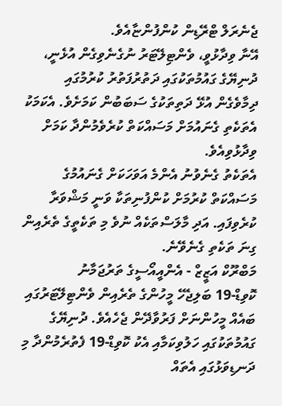ޖެނެރަލް ޓްރޭޑިން ކުންފުންޏާއެވެ.
އޭނާ ވިދާޅުވީ، ވެންޓިލޭޓަރު ނުގެނެވިގެން އުޅެނީ، ދުނިޔޭގެ ގައުމުތަކުގައި ދަތުރުފަތުރު ކުރުމުގައި ދިމާވެގެން އުޅޭ ދަތިތަކުގެ ސަބަބުން ކަމަށެވެ. އެކަމަކު އެތަކެތި ގެނައުމަށް މަސައްކަތް ކުރެވެމުންދާ ކަމަށް ވިދާޅުވިއެވެ.
އެތަކެތު ގެނެވުނު އެންމެ އަވަހަކަށް ގެނައުމުގެ މަސައްކަތް ކުރުމަށް ކުންފުނިތަކާ ވަނީ މަޝްވަރާ ކުރެވިފައި. އަދި މާލަސްތަކެއް ނުވެ މި ތަކެތީގެ ތެރެއިން ގިނަ ތަކެތި ގެނެވޭނެ.
މަބްރޫކް އަޒީޒް - އެންއީއޯސީގެ ތަރުޖަމާނު
ކޮވިޑް-19 ބަލިޖެހޭ މީހުންގެ ތެރެއިން ވެންޓިލޭޓަރުގައި ބައެއް މީހުންނަށް ފަރުވާދޭން ޖެހެއެވެ. ދުނިޔޭގެ ގައުމުތަކުގައި ހަލުވިކަމާއި އެކު ކޮވިޑް-19 ފެތުރެމުންދާ މި ދަނޑިވަޅުގައި އެތައް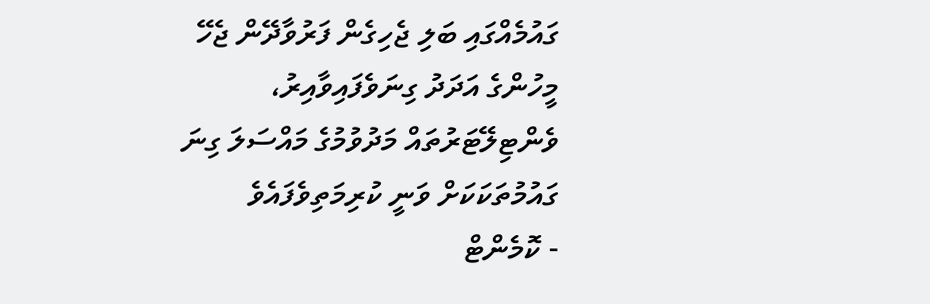ގައުމެއްގައި ބަލި ޖެހިގެން ފަރުވާދޭން ޖެހޭ މީހުންގެ އަދަދު ގިނަވެފައިވާއިރު، ވެންޓިލޭޓަރުތައް މަދުވުމުގެ މައްސަލަ ގިނަ ގައުމުތަކަކަށް ވަނީ ކުރިމަތިވެފައެވެ
- ކޮމެންޓް